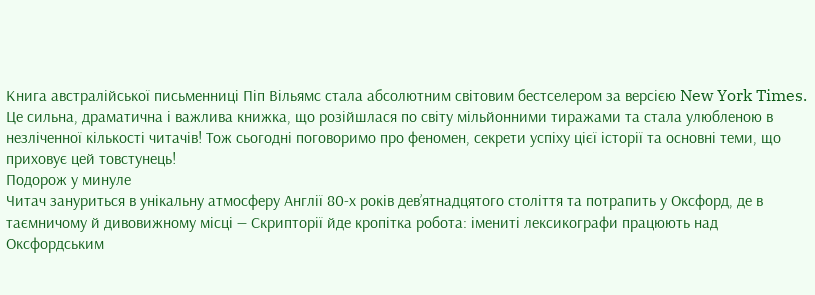Книга австралійської письменниці Піп Вільямс стала абсолютним світовим бестселером за версією New York Times. Це сильна, драматична і важлива книжка, що розійшлася по світу мільйонними тиражами та стала улюбленою в незліченної кількості читачів! Тож сьогодні поговоримо про феномен, секрети успіху цієї історії та основні теми, що приховує цей товстунець!
Подорож у минуле
Читач зануриться в унікальну атмосферу Англії 80-х років дев’ятнадцятого століття та потрапить у Оксфорд, де в таємничому й дивовижному місці — Скрипторії йде кропітка робота: імениті лексикографи працюють над Оксфордським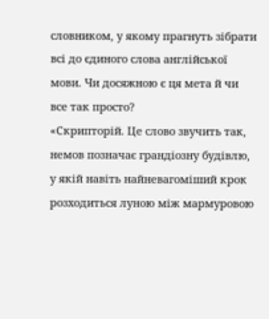словником, у якому прагнуть зібрати всі до єдиного слова англійської мови. Чи досяжною є ця мета й чи все так просто?
«Скрипторій. Це слово звучить так, немов позначає грандіозну будівлю, у якій навіть найневагоміший крок розходиться луною між мармуровою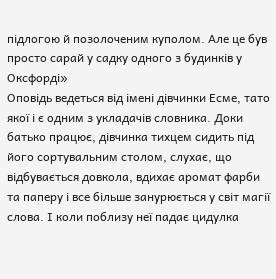підлогою й позолоченим куполом. Але це був просто сарай у садку одного з будинків у Оксфорді»
Оповідь ведеться від імені дівчинки Есме, тато якої і є одним з укладачів словника. Доки батько працює, дівчинка тихцем сидить під його сортувальним столом, слухає, що відбувається довкола, вдихає аромат фарби та паперу і все більше занурюється у світ магії слова. І коли поблизу неї падає цидулка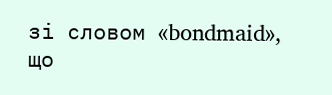зі словом «bondmaid», що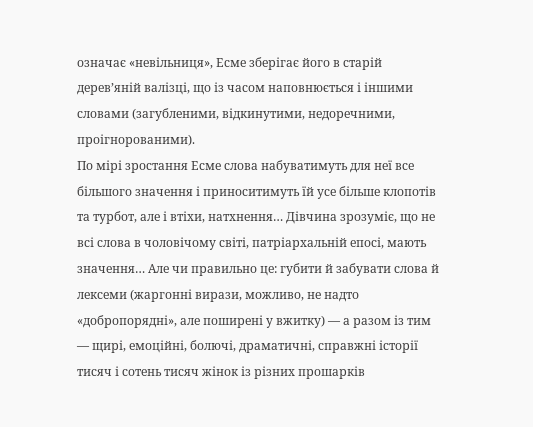означає «невільниця», Есме зберігає його в старій дерев’яній валізці, що із часом наповнюється і іншими словами (загубленими, відкинутими, недоречними, проігнорованими).
По мірі зростання Есме слова набуватимуть для неї все більшого значення і приноситимуть їй усе більше клопотів та турбот, але і втіхи, натхнення… Дівчина зрозуміє, що не всі слова в чоловічому світі, патріархальній епосі, мають значення… Але чи правильно це: губити й забувати слова й лексеми (жаргонні вирази, можливо, не надто «добропорядні», але поширені у вжитку) — а разом із тим — щирі, емоційні, болючі, драматичні, справжні історії тисяч і сотень тисяч жінок із різних прошарків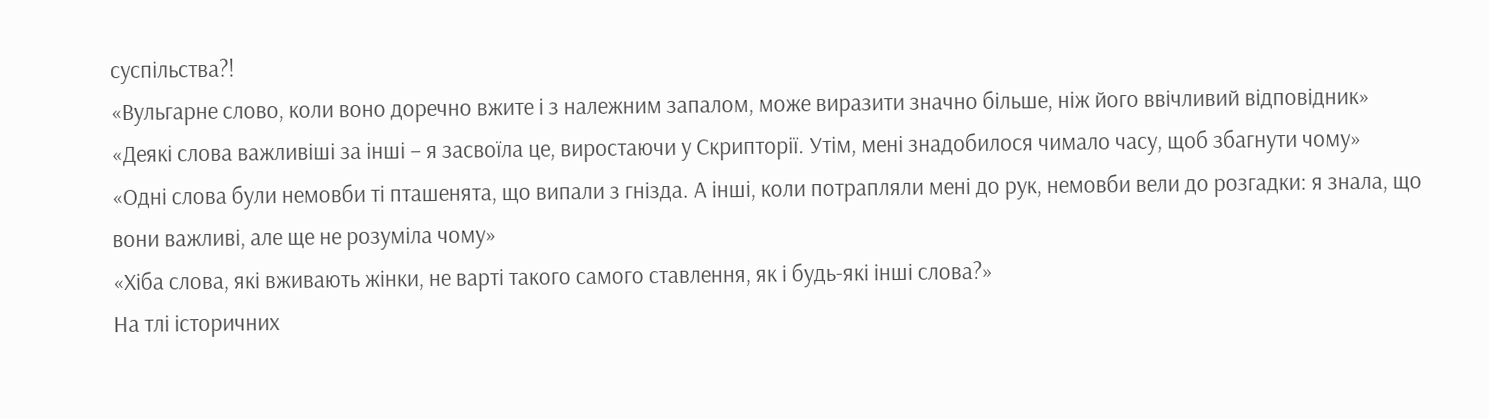суспільства?!
«Вульгарне слово, коли воно доречно вжите і з належним запалом, може виразити значно більше, ніж його ввічливий відповідник»
«Деякі слова важливіші за інші – я засвоїла це, виростаючи у Скрипторії. Утім, мені знадобилося чимало часу, щоб збагнути чому»
«Одні слова були немовби ті пташенята, що випали з гнізда. А інші, коли потрапляли мені до рук, немовби вели до розгадки: я знала, що вони важливі, але ще не розуміла чому»
«Хіба слова, які вживають жінки, не варті такого самого ставлення, як і будь-які інші слова?»
На тлі історичних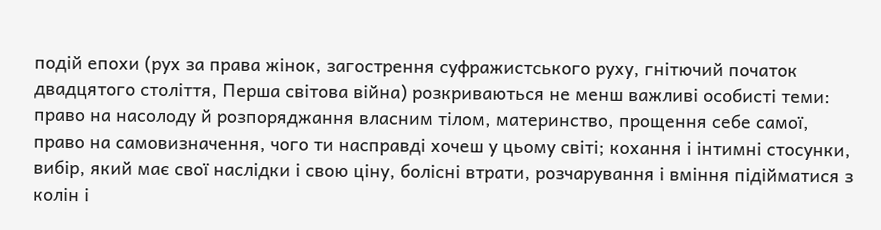подій епохи (рух за права жінок, загострення суфражистського руху, гнітючий початок двадцятого століття, Перша світова війна) розкриваються не менш важливі особисті теми: право на насолоду й розпоряджання власним тілом, материнство, прощення себе самої, право на самовизначення, чого ти насправді хочеш у цьому світі; кохання і інтимні стосунки, вибір, який має свої наслідки і свою ціну, болісні втрати, розчарування і вміння підійматися з колін і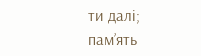ти далі; пам’ять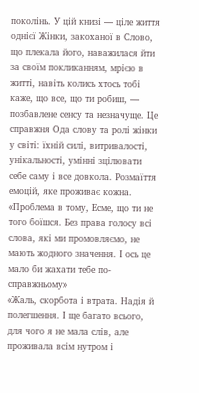поколінь. У цій книзі — ціле життя однієї Жінки, закоханої в Слово, що плекала його, наважилася йти за своїм покликанням, мрією в житті, навіть колись хтось тобі каже, що все, що ти робиш, — позбавлене сенсу та незначуще. Це справжня Ода слову та ролі жінки у світі: їхній силі, витривалості, унікальності, умінні зцілювати себе саму і все довкола. Розмаїття емоцій, яке проживає кожна.
«Проблема в тому, Есме, що ти не того боїшся. Без права голосу всі слова, які ми промовляємо, не мають жодного значення. І ось це мало би жахати тебе по-справжньому»
«Жаль, скорбота і втрата. Надія й полегшення. І ще багато всього, для чого я не мала слів, але проживала всім нутром і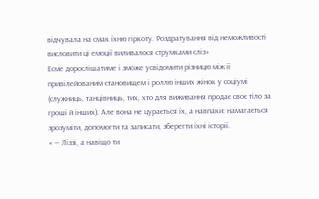відчувала на смак їхню гіркоту. Роздратування від неможливості висловити ці емоції виливалося струмками сліз»
Есме дорослішатиме і зможе усвідомити різницю між її привілейованим становищем і роллю інших жінок у соціумі (служниць, танцівниць, тих, хто для виживання продає своє тіло за гроші й інших). Але вона не цурається їх, а навпаки: намагається зрозуміти, допомогти та записати, зберегти їхні історії.
« — Ліззі, а навіщо ти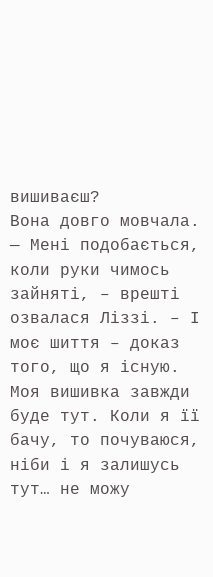вишиваєш?
Вона довго мовчала.
— Мені подобається, коли руки чимось зайняті, – врешті озвалася Ліззі. – І моє шиття – доказ того, що я існую. Моя вишивка завжди буде тут. Коли я її бачу, то почуваюся, ніби і я залишусь тут… не можу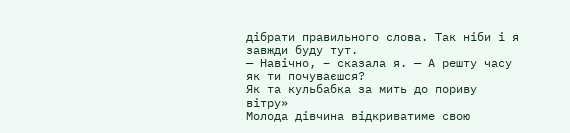дібрати правильного слова. Так ніби і я завжди буду тут.
— Навічно, – сказала я. — А решту часу як ти почуваєшся?
Як та кульбабка за мить до пориву вітру»
Молода дівчина відкриватиме свою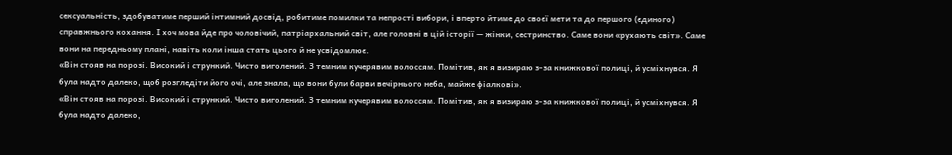сексуальність, здобуватиме перший інтимний досвід, робитиме помилки та непрості вибори, і вперто йтиме до своєї мети та до першого (єдиного) справжнього кохання. І хоч мова йде про чоловічий, патріархальний світ, але головні в цій історії — жінки, сестринство. Саме вони «рухають світ». Саме вони на передньому плані, навіть коли інша стать цього й не усвідомлює.
«Він стояв на порозі. Високий і стрункий. Чисто виголений. З темним кучерявим волоссям. Помітив, як я визираю з-за книжкової полиці, й усміхнувся. Я була надто далеко, щоб розгледіти його очі, але знала, що вони були барви вечірнього неба, майже фіалкові».
«Він стояв на порозі. Високий і стрункий. Чисто виголений. З темним кучерявим волоссям. Помітив, як я визираю з-за книжкової полиці, й усміхнувся. Я була надто далеко,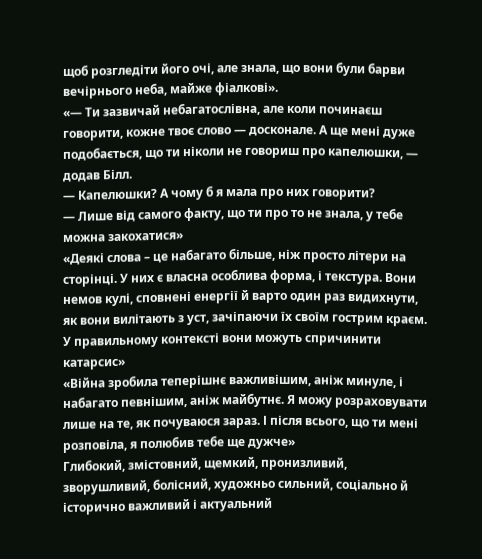щоб розгледіти його очі, але знала, що вони були барви вечірнього неба, майже фіалкові».
«— Ти зазвичай небагатослівна, але коли починаєш говорити, кожне твоє слово — досконале. А ще мені дуже подобається, що ти ніколи не говориш про капелюшки, — додав Білл.
— Капелюшки? А чому б я мала про них говорити?
— Лише від самого факту, що ти про то не знала, у тебе можна закохатися»
«Деякі слова – це набагато більше, ніж просто літери на сторінці. У них є власна особлива форма, і текстура. Вони немов кулі, сповнені енергії й варто один раз видихнути, як вони вилітають з уст, зачіпаючи їх своїм гострим краєм. У правильному контексті вони можуть спричинити катарсис»
«Війна зробила теперішнє важливішим, аніж минуле, і набагато певнішим, аніж майбутнє. Я можу розраховувати лише на те, як почуваюся зараз. І після всього, що ти мені розповіла, я полюбив тебе ще дужче»
Глибокий, змістовний, щемкий, пронизливий, зворушливий, болісний, художньо сильний, соціально й історично важливий і актуальний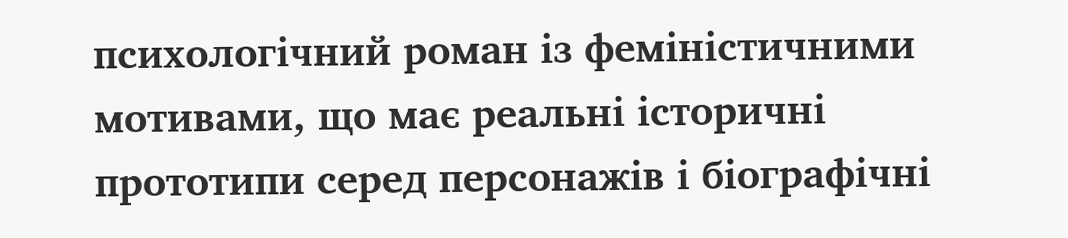психологічний роман із феміністичними мотивами, що має реальні історичні прототипи серед персонажів і біографічні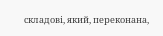складові, який, переконана,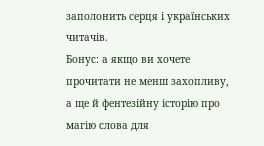заполонить серця і українських читачів.
Бонус: а якщо ви хочете прочитати не менш захопливу, а ще й фентезійну історію про магію слова для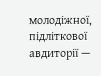молодіжної, підліткової авдиторії —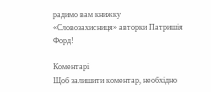радимо вам книжку «Словозахисниця» авторки Патришія Форд!

Коментарі
Щоб залишити коментар, необхідно